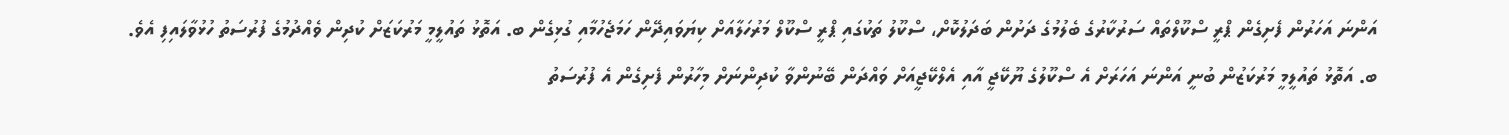އަންނަ އަހަރުން ފެށިގެން ޕްރީ ސްކޫލްތައް ސަރުކާރުގެ ބެލުމުގެ ދަށުން ބަދަލުކޮށް، ސްކޫލު ތަކުގައި ޕްރީ ސްކޫލް މަރުހަލާއަށް ކިޔަވައިދޭން ހަމަޖެހުމާއި ގުޅިގެން ބ. އަތޮޅު ތައުލީމީ މަރުކަޒަށް ކުދިން ވެއްދުމުގެ ފުރުސަތު ހުޅުވާލައިފި އެވެ.
ބ. އަތޮޅު ތައުލީމީ މަރުކަޒުން ބުނީ އަންނަ އަހަރަށް އެ ސްކޫލުގެ ޔޫކޭޖީ އާއި އެލްކޭޖީއަށް ވައްދަން ބޭނުންވާ ކުދިންނަށް މިހާރުން ފެށިގެން އެ ފުރުސަތު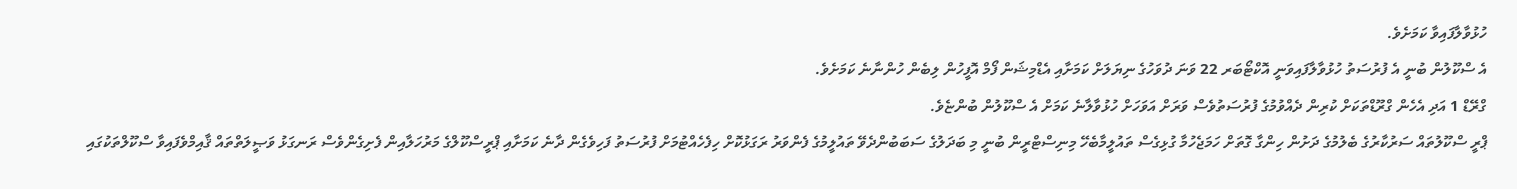ހުޅުވާލާފައިވާ ކަމަށެވެ.
އެ ސްކޫލުން ބުނީ އެ ފުރުސަތު ހުޅުވާލާފައިވަނީ އޮކްޓޯބަރ 22 ވަނަ ދުވަހުގެ ނިޔަލަށް ކަމަށާއި އެޑްމިޝަން ފޯމް އޮފީހުން ލިބެން ހުންނާނެ ކަމަށެވެ.
ގްރޭޑް 1 އަދި އެހެން ގްރޫޑްތަކަށް ކުރިން ދެއްވުމުގެ ފުރުސަތުވެސް ވަރަށް އަވަހަށް ހުޅުވާލާނެ ކަމަށް އެ ސްކޫލުން ބުންޏެވެ.
ޕްރީ ސްކޫލުތައް ސަރުކާރުގެ ބެލުމުގެ ދަށުން ހިންގާ ގޮތަށް ހަމަޖެހުމާ ގުޅިގެސް ތައުލީމާބެހޭ މިނިސްޓްރީން ބުނީ މި ބަދަލުގެ ސަބަބުންދެވޭ ތައުލީމުގެ ފެންވަރު ރަގަޅުކޮށް ހިފެހެއްޓުމަށް ފުރުސަތު ފަހިވެގެން ދާނެ ކަމަށާއި ޕްރީސްކޫލްގެ މަރުހަލާއިން ފެށިގެންވެސް ރަނގަޅު ވަޞީލަތްތައް ޤާއިމްވެފައިވާ ސްކޫލްތަކުގައި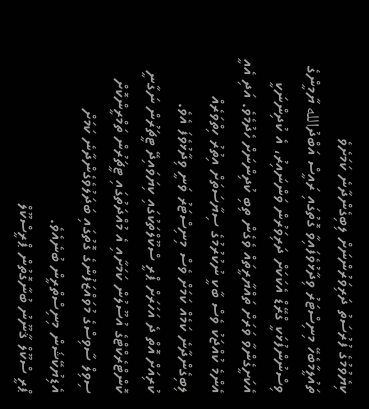ކިޔެވުމުގެ ފުރުސަތު ދަރިވަރުންނަށް ލިބިގެންދާނެ ކަމަށެވެ
ތައުލީމާބެހޭ މިނިސްޓަރު ވިދާޅުވެފައިވާ ގޮތުގައި ރައީސް އަބްދުالله ޔާމީންގެ ވިސްނުންފުޅަކީ ގްރޭޑް އެކަކަށް ދަރިވަރުން ވަންނައިރު، އެ ކުދިންނަކީ އެކަށީގެންވާ ވަރަށް ތައްޔާރީތައް ވެގެން ތިބި ކުދިންނަށް ހެދުމެވެ. އަދި އެއީ އެންމެ ކުއްޖަކު ވެސް ބާކީ ނުކުރުމުގެ ސިޔާސަތަށް އިތުރު ހިތްވަރެއް ލިބިގެންދާނެ ކަމެއް ކަމަށް ވެސް މިނިސްޓަރު ވަނީ ވިދާޅުވެފަ އެވެ.
ކުރިއަށް އޮތް ދެ އަހަރަށް ޕްރީ ސްކޫލްތަކުގައި ކިޔަވައިދޭ ޓީޗަރުން ނަގާނީ ކޮންޓްރެކްޓްގެ އުސޫލުން ކަމަށާއި އެ މުއްދަތުގައި ޓީޗަރުން ތަމްރީންކޮށް ސިވިލް ސާވިސްގެ މުވައްޒަފުންގެ ގޮތުގައި ބަދަލުވެގެންދާނެ ކަމަށް އެޑިޔުކޭޝަން މިނިސްތްރީން ބުނެއެވެ.
ޕްރީ ސްކޫލް ޤާނޫނު ބުނާގޮތުން ޕްރީސްކޫލް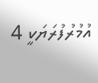އުމުރުފުރަޔަކީ 4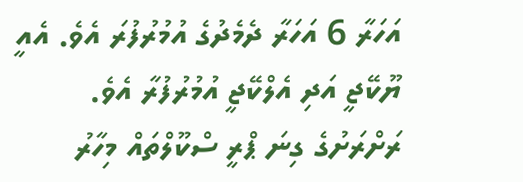އަހަރާ 6 އަހަރާ ދެމެދުގެ އުމުރުފުރަ އެވެ. އެއީ ޔޫކޭޖީ އަދި އެލްކޭޖީ އުމުރުފުރާ އެވެ.
ރަށްރަށުގެ ގިނަ ޕްރީ ސްކޫލްތައް މިހާރު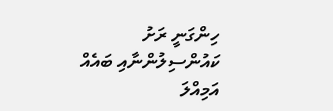ހިންގަނީ ރަށު ކައުންސިލުންނާއި ބައެއް އަމިއްލަ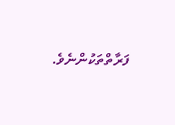ފަރާތްތަކުންނެވެ.